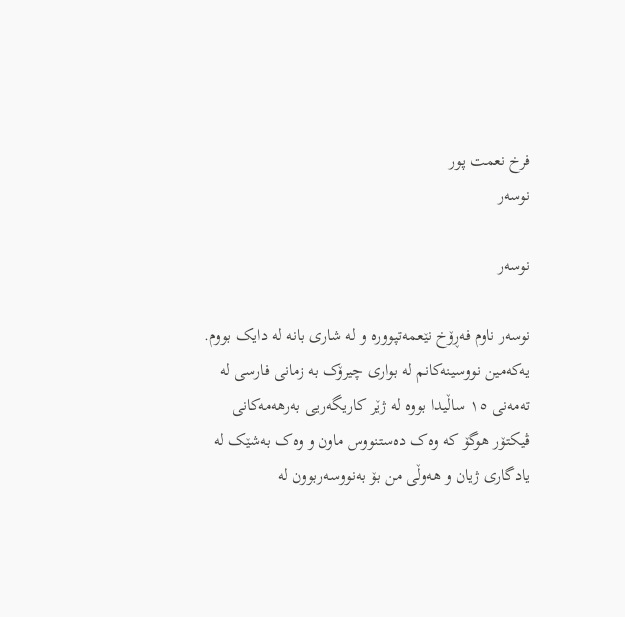فرخ نعمت پور
نوسەر

نوسەر

نوسەر ناوم فەڕۆخ نێعمەتپوورە و لە شاری بانە لە دایک بووم. یەکەمین نووسینەکانم لە بواری چیرۆک بە زمانی فارسی لە تەمەنی ١٥ ساڵیدا بووە لە ژێر کاریگەریی بەرهەمەکانی ڤیکتۆر هوگۆ کە وەک دەستنووس ماون و وەک بەشێک لە یادگاری ژیان و هەوڵی من بۆ بەنووسەربوون لە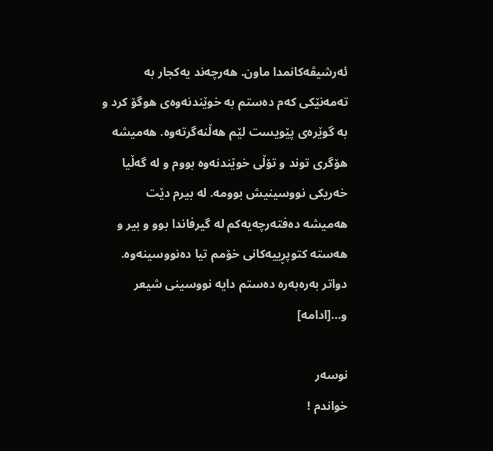ئەرشیڤەکانمدا ماون. هەرچەند یەکجار بە تەمەنێکی کەم دەستم بە خوێندنەوەی هوگۆ کرد و بە گوێرەی پێویست لێم هەڵنەگرتەوە. هەمیشە هۆگری توند و تۆڵی خوێندنەوە بووم و لە گەڵیا خەریکی نووسینیش بوومە. لە بیرم دێت هەمیشە دەفتەرچەیەکم لە گیرفاندا بوو و بیر و هەستە کتوپڕییەکانی خۆمم تیا دەنووسینەوە. دواتر بەرەبەرە دەستم دایە نووسینی شیعر و…[ادامه]

نوسەر
خواندم !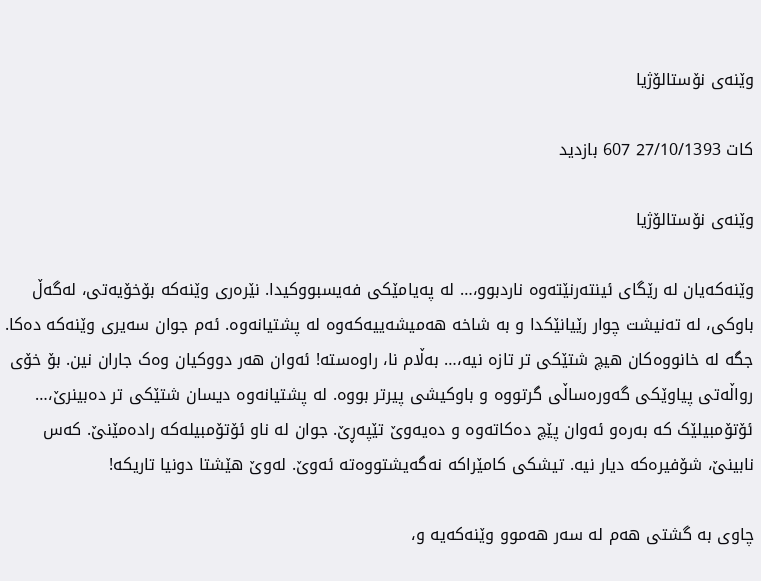وێنەی نۆستالۆژیا

کات 27/10/1393 607 بازدید

وێنەی نۆستالۆژیا

وێنەکەیان لە رێگای ئینتەرنێتەوە ناردبوو،… لە پەیامێکی فەیسبووکیدا. نێرەری وێنەکە بۆخۆیەتی، لەگەڵ باوکی، لە تەنیشت چوار رێیانێکدا و بە شاخە هەمیشەییەکەوە لە پشتیانەوە. ئەم جوان سەیری وێنەکە دەکا. جگە لە خانووەکان هیچ شتێکی تر تازە نیە،… بەڵام نا، راوەستە! ئەوان هەر دووکیان وەک جاران نین. بۆ خۆی رواڵەتی پیاوێکی گەورەساڵی گرتووە و باوکیشی پیرتر بووە. لە پشتیانەوە دیسان شتێکی تر دەبینرێ،… ئۆتۆمبیلێک کە بەرەو ئەوان پێچ دەکاتەوە و دەیەوێ تێپەڕێ. جوان لە ناو ئۆتۆمبیلەکە رادەمێنێ. کەس نابینێ، شۆفیرەکە دیار نیە. تیشکی کامێراکە نەگەیشتووەتە ئەوێ. لەوێ هێشتا دونیا تاریکە!

چاوی بە گشتی هەم لە سەر هەموو وێنەکەیە و،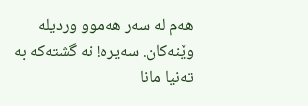هەم لە سەر هەموو وردیلە وێنەکان. سەیرە! نە گشتەکە بە تەنیا مانا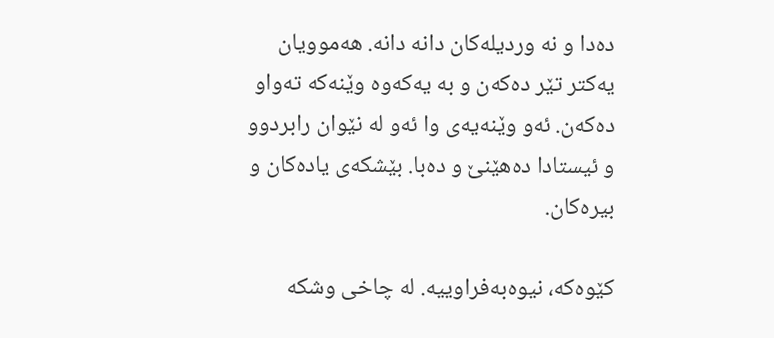دەدا و نە وردیلەکان دانە دانە. هەموویان یەکتر تێر دەکەن و بە یەکەوە وێنەکە تەواو دەکەن. ئەو وێنەیەی وا ئەو لە نێوان رابردوو و ئیستادا دەهێنێ و دەبا. بێشکەی یادەکان و بیرەکان.

کێوەکە، نیوەبەفراوییە. لە چاخی وشکە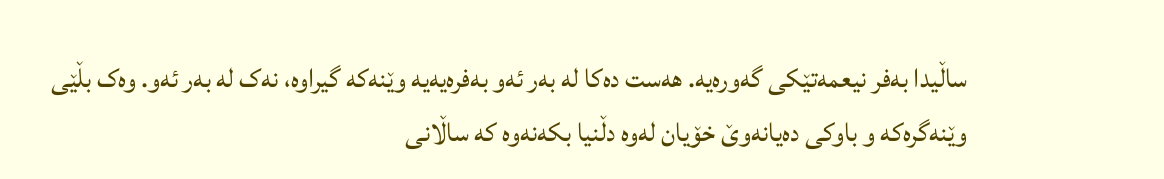ساڵیدا بەفر نیعمەتێکی گەورەیە. هەست دەکا لە بەر ئەو بەفرەیەیە وێنەکە گیراوە، نەک لە بەر ئەو. وەک بڵێی وێنەگرەکە و باوکی دەیانەوێ خۆیان لەوە دڵنیا بکەنەوە کە ساڵانی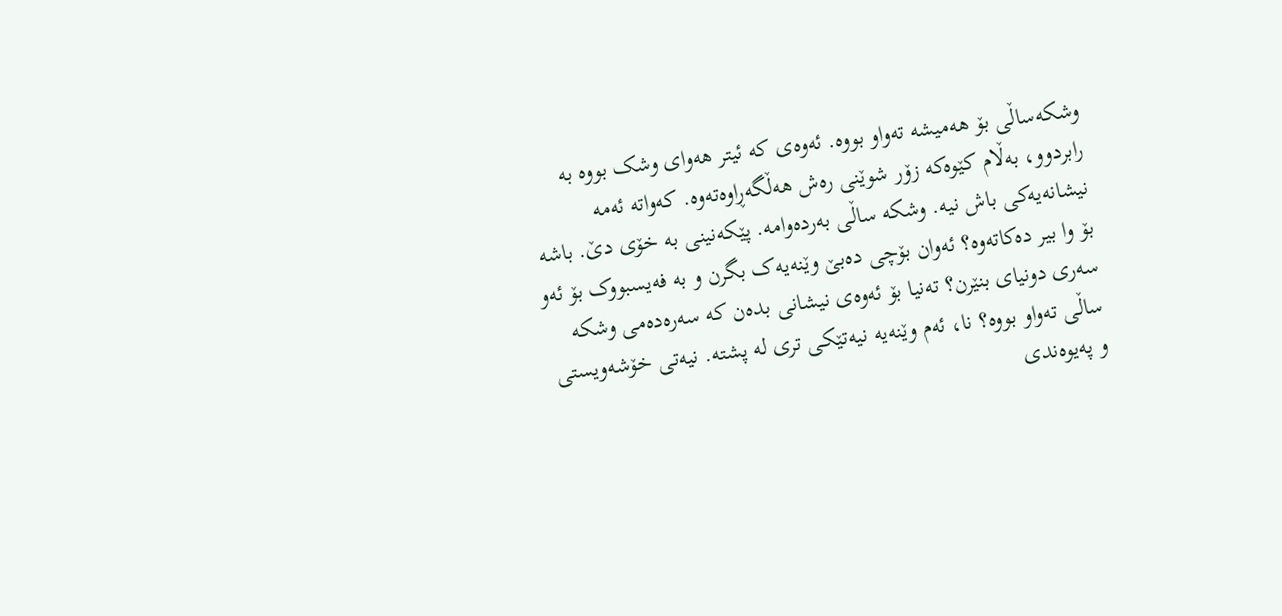وشکەساڵی بۆ هەمیشە تەواو بووە. ئەوەی کە ئیتر هەوای وشک بووە بە رابردوو، بەڵام کێوەکە زۆر شوێنی رەش هەڵگەڕاوەتەوە. کەواتە ئەمە نیشانەیەکی باش نیە. وشکە ساڵی بەردەوامە. پێکەنینی بە خۆی دێ. باشە بۆ وا بیر دەکاتەوە؟ ئەوان بۆچی دەبێ وێنەیەک بگرن و بە فەیسبووک بۆ ئەو سەری دونیای بنێرن؟ تەنیا بۆ ئەوەی نیشانی بدەن کە سەرەدەمی وشکە ساڵی تەواو بووە؟ نا، ئەم وێنەیە نیەتێکی تری لە پشتە. نیەتی خۆشەویستی و پەیوەندی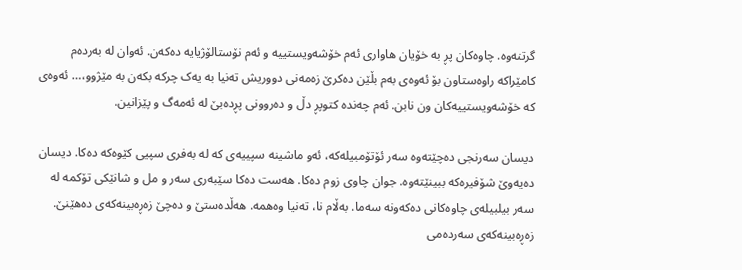گرتنەوە. چاوەکان پڕ بە خۆیان هاواری ئەم خۆشەویستییە و ئەم نۆستالۆژیایە دەکەن. ئەوان لە بەردەم کامێراکە راوەستاون بۆ ئەوەی بەم بڵێن دەکرێ زەمەنی دووریش تەنیا بە یەک چرکە بکەن بە مێژوو،… ئەوەی کە خۆشەویستییەکان ون نابن. ئەم چەندە کتوپڕ دڵ و دەروونی پڕدەبێ لە ئەمەگ و پێزانین.

دیسان سەرنجی دەچێتەوە سەر ئۆتۆمبیلەکە، ئەو ماشینە سپییەی کە لە بەفری سپیی کێوەکە دەکا. دیسان دەیەوێ شۆفیرەکە ببینێتەوە. جوان چاوی زوم دەکا. هەست دەکا سێبەری سەر و مل و شانێکی تۆکمە لە سەر بیلبیلەی چاوەکانی دەکەونە سەما. بەڵام نا، تەنیا وەهمە. هەڵدەستێ و دەچێ زەڕەبینەکەی دەهێنێ. زەڕەبینەکەی سەردەمی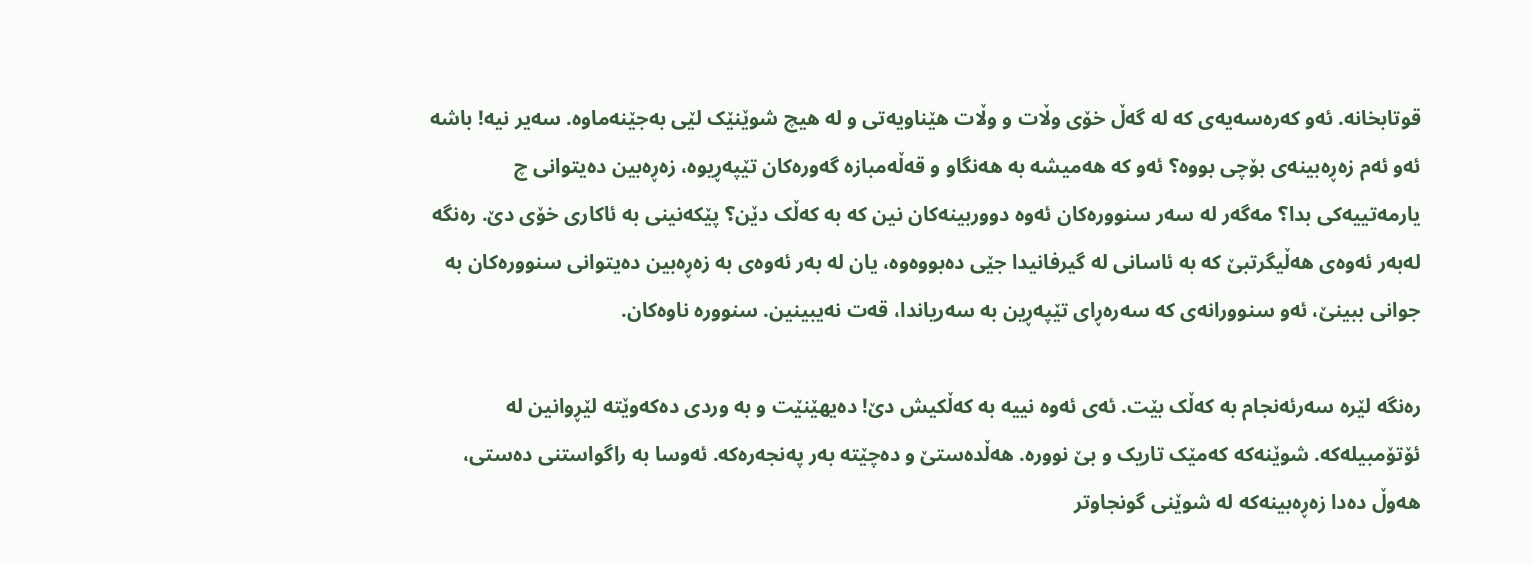قوتابخانە. ئەو کەرەسەیەی کە لە گەڵ خۆی وڵات و وڵات هێناویەتی و لە هیچ شوێنێک لێی بەجێنەماوە. سەیر نیە! باشە ئەو ئەم زەڕەبینەی بۆچی بووە؟ ئەو کە هەمیشە بە هەنگاو و قەڵەمبازە گەورەکان تێپەڕیوە، زەڕەبین دەیتوانی چ یارمەتییەکی بدا؟ مەگەر لە سەر سنوورەکان ئەوە دووربینەکان نین کە بە کەڵک دێن؟ پێکەنینی بە ئاکاری خۆی دێ. رەنگە لەبەر ئەوەی هەڵیگرتبێ کە بە ئاسانی لە گیرفانیدا جێی دەبووەوە، یان لە بەر ئەوەی بە زەڕەبین دەیتوانی سنوورەکان بە جوانی ببینێ، ئەو سنوورانەی کە سەرەڕای تێپەڕین بە سەریاندا، قەت نەیبینین. سنوورە ناوەکان.

رەنگە لێرە سەرئەنجام بە کەڵک بێت. ئەی ئەوە نییە بە کەڵکیش دێ! دەیهێنێت و بە وردی دەکەوێتە لێڕوانین لە ئۆتۆمبیلەکە. شوێنەکە کەمێک تاریک و بێ نوورە. هەڵدەستێ و دەچێتە بەر پەنجەرەکە. ئەوسا بە راگواستنی دەستی، هەوڵ دەدا زەڕەبینەکە لە شوێنی گونجاوتر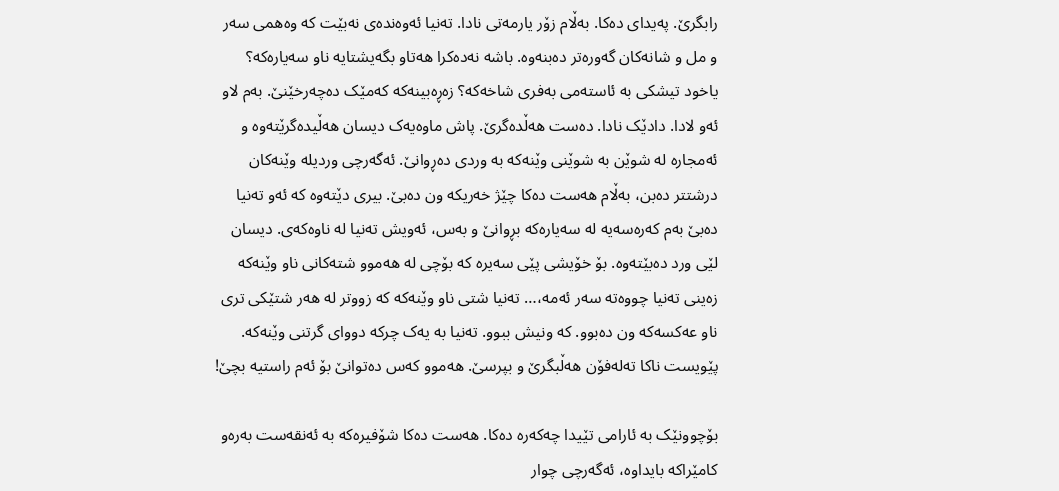رابگرێ. پەیدای دەکا. بەڵام زۆر یارمەتی نادا. تەنیا ئەوەندەی نەبێت کە وەهمی سەر و مل و شانەکان گەورەتر دەبنەوە. باشە نەدەکرا هەتاو بگەیشتایە ناو سەیارەکە؟ یاخود تیشکی بە ئاستەمی بەفری شاخەکە؟ زەڕەبینەکە کەمێک دەچەرخێنێ. بەم لاو ئەو لادا. دادێک نادا. دەست هەڵدەگرێ. پاش ماوەیەک دیسان هەڵیدەگرێتەوە و ئەمجارە لە شوێن بە شوێنی وێنەکە بە وردی دەڕوانێ. ئەگەرچی وردیلە وێنەکان درشتتر دەبن، بەڵام هەست دەکا چێژ خەریکە ون دەبێ. بیری دێتەوە کە ئەو تەنیا دەبێ بەم کەرەسەیە لە سەیارەکە بڕوانێ و بەس، ئەویش تەنیا لە ناوەکەی. دیسان لێی ورد دەبێتەوە. بۆ خۆیشی پێی سەیرە کە بۆچی لە هەموو شتەکانی ناو وێنەکە زەینی تەنیا چووەتە سەر ئەمە،… تەنیا شتی ناو وێنەکە کە زووتر لە هەر شتێکی تری ناو عەکسەکە ون دەبوو. کە ونیش ببوو. تەنیا بە یەک چرکە دووای گرتنی وێنەکە. پێویست ناکا تەلەفۆن هەڵبگرێ و بپرسێ. هەموو کەس دەتوانێ بۆ ئەم راستیە بچێ!

بۆچوونێک بە ئارامی تێیدا چەکەرە دەکا. هەست دەکا شۆفیرەکە بە ئەنقەست بەرەو کامێراکە بایداوە، ئەگەرچی چوار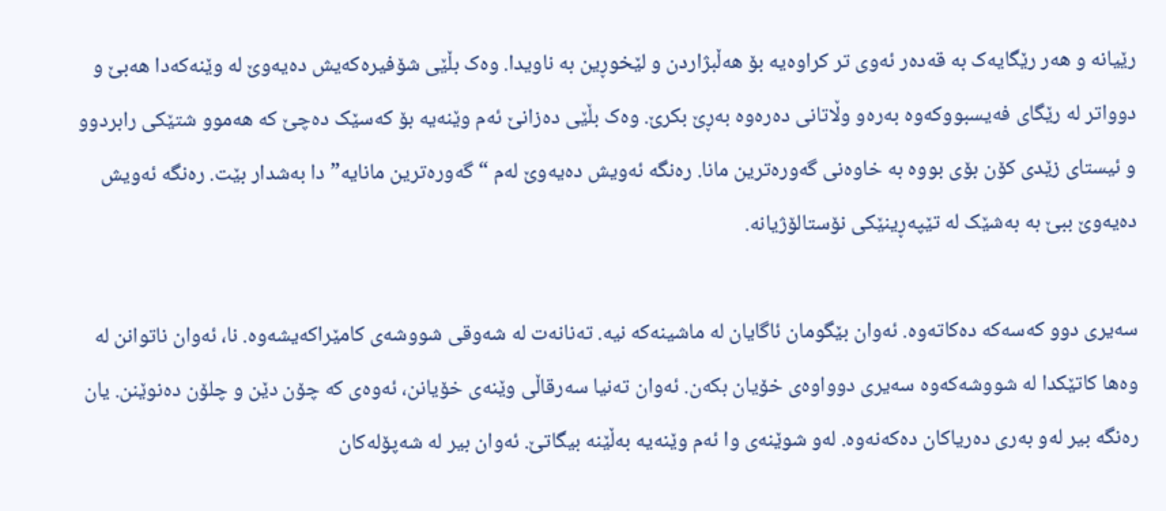رێیانە و هەر رێگایەک بە قەدەر ئەوی تر کراوەیە بۆ هەڵبژاردن و لێخوڕین بە ناویدا. وەک بڵێی شۆفیرەکەیش دەیەوێ لە وێنەکەدا هەبێ و دوواتر لە رێگای فەیسبووکەوە بەرەو وڵاتانی دەرەوە بەڕێ بکرێ. وەک بڵێی دەزانێ ئەم وێنەیە بۆ کەسێک دەچێ کە هەموو شتێکی رابردوو و ئیستای زێدی کۆن بۆی بووە بە خاوەنی گەورەترین مانا. رەنگە ئەویش دەیەوێ لەم “گەورەترین مانایە”دا بەشدار بێت. رەنگە ئەویش دەیەوێ ببێ بە بەشێک لە تێپەڕینێکی نۆستالۆژیانە.

سەیری دوو کەسەکە دەکاتەوە. ئەوان بێگومان ئاگایان لە ماشینەکە نیە. تەنانەت لە شەوقی شووشەی کامێراکەیشەوە. نا، ئەوان ناتوانن لە وەها کاتێکدا لە شووشەکەوە سەیری دوواوەی خۆیان بکەن. ئەوان تەنیا سەرقاڵی وێنەی خۆیانن، ئەوەی کە چۆن دێن و چلۆن دەنوێنن. یان رەنگە بیر لەو بەری دەریاکان دەکەنەوە. لەو شوێنەی وا ئەم وێنەیە بەڵێنە بیگاتێ. ئەوان بیر لە شەپۆلەکان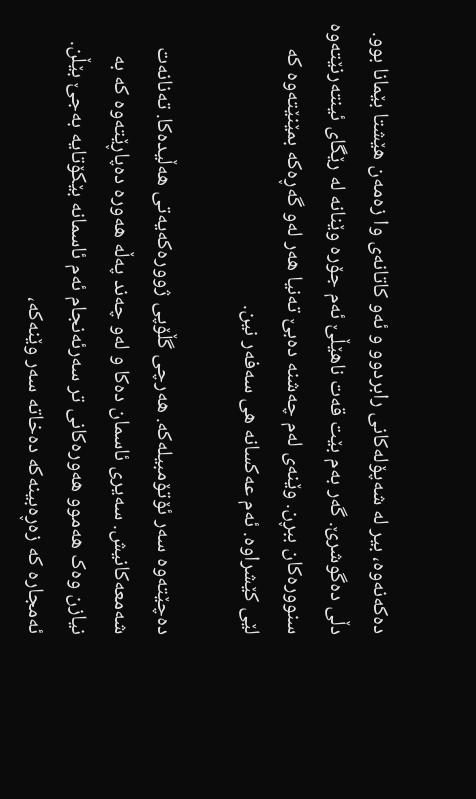دەکەنەوە، بیر لە شەپۆلەکانی رابردوو و ئەو کاتانەی وا زەمەن هێشتا بێمانا بوو. دڵی دەگوشرێ. گەر بەم بێت قەت ناهێڵێ ئەم جۆرە وێنانە لە رێگای ئینتەرنێتەوە سنوورەکان ببڕن. وێنەی لەم چەشنە دەبێ تەنیا هەر لەو گەڕەکە بمێنێتەوە کە لێی کێشراوە. ئەم عەکسانە هی سەفەر نین.

دەچێتەوە سەر ئۆتۆمبیلەکە. هەرچی گڵۆپی ژوورەکەیەتی هەڵیدەکا. تەنانەت شەمعەکانیش. سەیری ئاسمان دەکا و لەو چەند پەڵە هەورە دەپاڕێتەوە کە بە نیازن وەک هەموو هەورەکانی تر سەرئەنجام ئەم ئاسمانە بێکۆتایە بەجێ بێڵن. ئەمجارە کە زەڕەبینەکە دەخاتە سەر وێنەکە،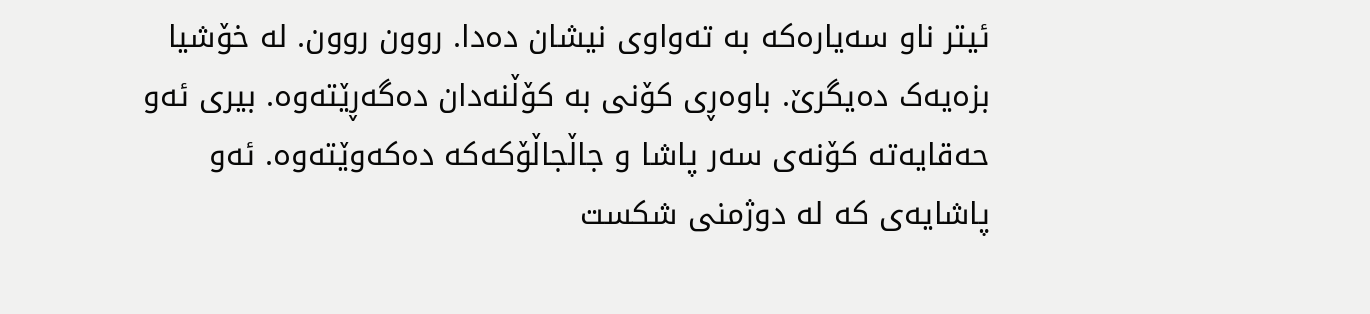ئیتر ناو سەیارەکە بە تەواوی نیشان دەدا. روون روون. لە خۆشیا بزەیەک دەیگرێ. باوەڕی کۆنی بە کۆڵنەدان دەگەڕێتەوە. بیری ئەو حەقایەتە کۆنەی سەر پاشا و جاڵجاڵۆکەکە دەکەوێتەوە. ئەو پاشایەی کە لە دوژمنی شکست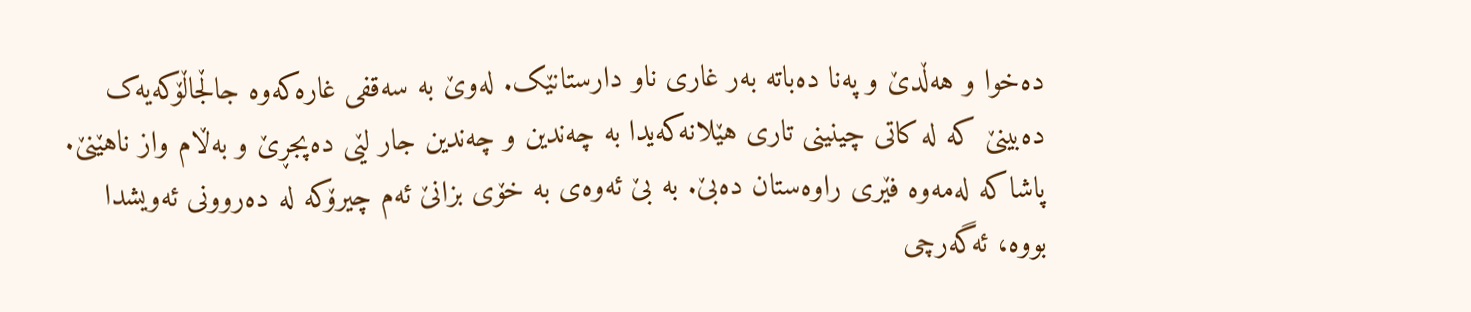دەخوا و هەڵدێ و پەنا دەباتە بەر غاری ناو دارستانێک. لەوێ بە سەقفی غارەکەوە جاڵجاڵۆکەیەک دەبینێ کە لە کاتی چینینی تاری هێلانەکەیدا بە چەندین و چەندین جار لێی دەپجڕێ و بەڵام واز ناهێنێ. پاشاکە لەمەوە فێری راوەستان دەبێ. بە بێ ئەوەی بە خۆی بزانێ ئەم چیرۆکە لە دەروونی ئەویشدا بووە، ئەگەرچی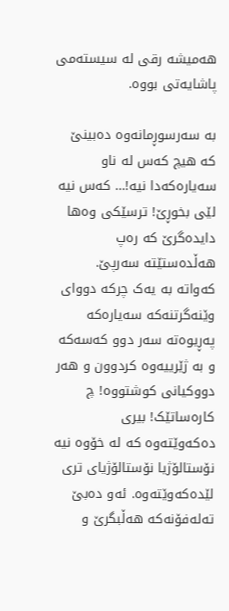هەمیشە رقی لە سیستەمی پاشایەتی بووە.

بە سەرسوڕمانەوە دەبینێ کە هیچ کەس لە ناو سەیارەکەدا نیە!… کەس نیە لێی بخوڕێ! ترسێکی وەها دایدەگرێ کە رەپ هەڵدەستێتە سەرپێ. کەواتە بە یەک چرکە دووای وێنەگرتنەکە سەیارەکە پەڕیوەتە سەر دوو کەسەکە و بە ژێرییەوە کردوون و هەر دووکیانی کوشتووە! چ کارەساتێک! بیری دەکەوێتەوە کە لە خۆوە نیە نۆستالۆژیا نۆستالۆژیای تری لێدەکەوێتەوە. ئەو دەبێ تەلەفۆنەکە هەڵبگرێ و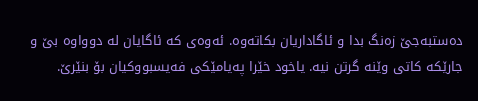دەستبەجێ زەنگ بدا و ئاگاداریان بکاتەوە. ئەوەی کە ئاگایان لە دوواوە بێ و جارێکە کاتی وێنە گرتن نیە. یاخود خێرا پەیامێکی فەیسبووکیان بۆ بنێرێ.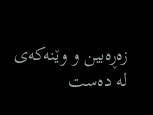زەڕەبین و وێنەکەی لە دەست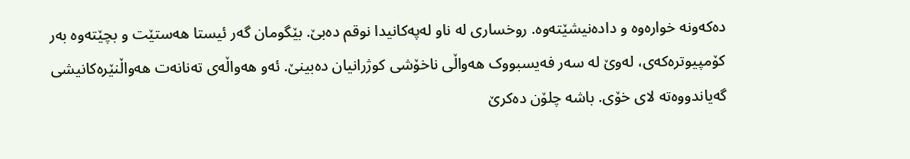دەکەونە خوارەوە و دادەنیشێتەوە. روخساری لە ناو لەپەکانیدا نوقم دەبێ. بێگومان گەر ئیستا هەستێت و بچێتەوە بەر کۆمپیوترەکەی، لەوێ لە سەر فەیسبووک هەواڵی ناخۆشی کوژرانیان دەبینێ. ئەو هەواڵەی تەنانەت هەواڵنێرەکانیشی گەیاندووەتە لای خۆی. باشە چلۆن دەکرێ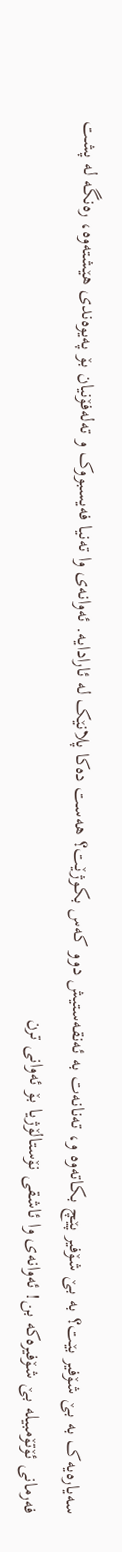سەیارەیەک بە بێ شۆفیر بێت؟ بە بێ شۆفیر پێچ بکاتەوە و، تەنانەت بە ئەنقەستیش دوو کەس بکوژێت؟ هەست دەکا پلانێک لە ئارادایە. ئەوانەی وا تەنیا فەیسبووک و تەلەفۆنیان بۆ پەیوەندی هێشتەوە، رەنگە لە پشت فەرمانی ئۆتۆمبیلە بێ شۆفیرەکە بن! ئەوانەی وا ئاشقی نۆستالۆژیا بۆ ئەوانی ترن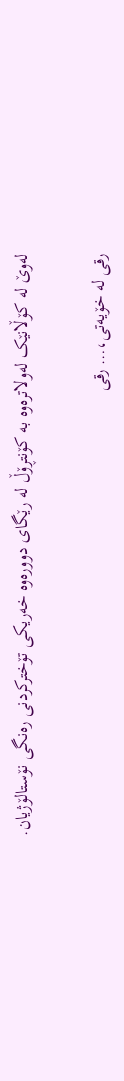لەوێ لە کۆڵانێک لەولاترەوە بە کۆنتڕۆڵ لە رێگای دوورەوە خەریکی تۆخترکردنی رەنگی نۆستالۆژیان.

رقی لە خۆیەتی،… رقی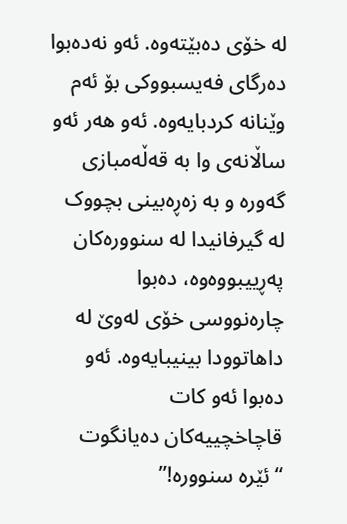لە خۆی دەبێتەوە. ئەو نەدەبوا دەرگای فەیسبووکی بۆ ئەم وێنانە کردبایەوە. ئەو هەر ئەو ساڵانەی وا بە قەڵەمبازی گەورە و بە زەڕەبینی بچووک لە گیرفانیدا لە سنوورەکان پەڕییبووەوە، دەبوا چارەنووسی خۆی لەوێ لە داهاتوودا بینیبایەوە. ئەو دەبوا ئەو کات قاچاخچییەکان دەیانگوت “ئێرە سنوورە!”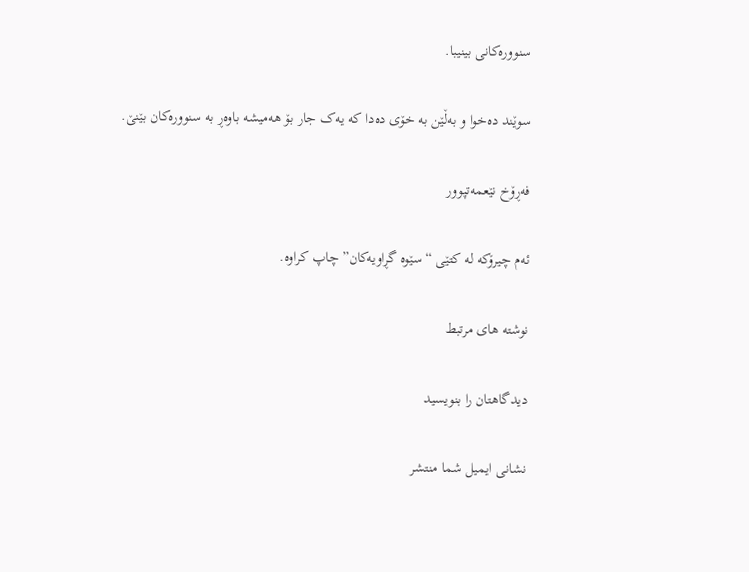سنوورەکانی بینیبا.

سوێند دەخوا و بەڵێن بە خۆی دەدا کە یەک جار بۆ هەمیشە باوەڕ بە سنوورەکان بێنێ.

فەڕۆخ نێعمەتپوور

ئەم چیرۆکە لە کتێی “سێوە گڕاویەکان” چاپ کراوە.

نوشته های مرتبط

دیدگاهتان را بنویسید

نشانی ایمیل شما منتشر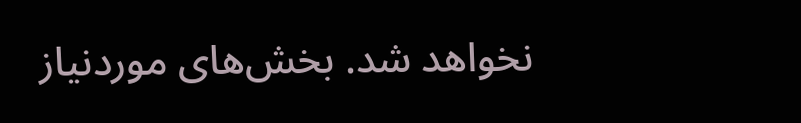نخواهد شد. بخش‌های موردنیاز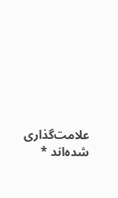علامت‌گذاری شده‌اند *